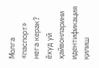Молга «паспорт» нега керак?
ёхуд уй ҳайвонларини идентификация қилиш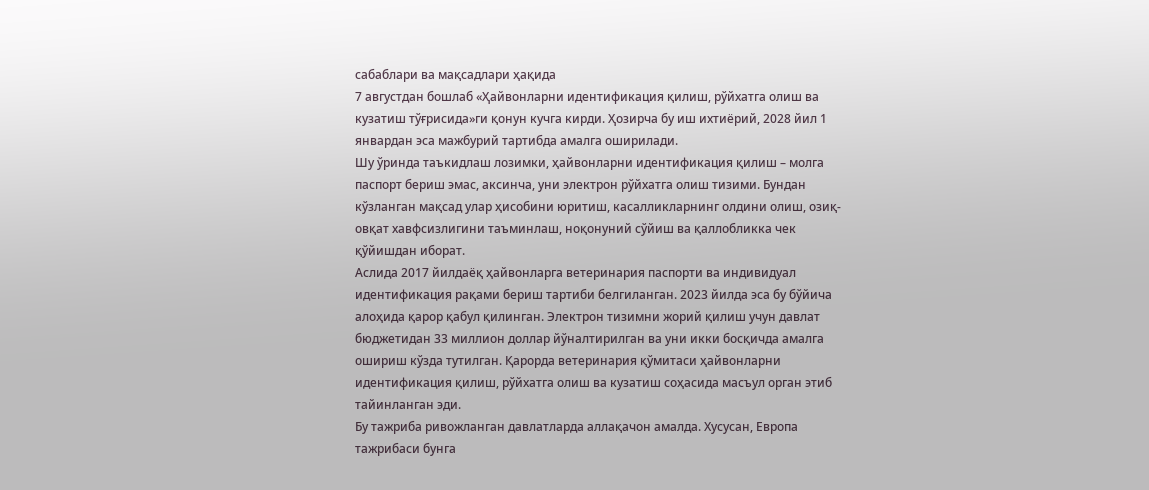сабаблари ва мақсадлари ҳақида
7 августдан бошлаб «Ҳайвонларни идентификация қилиш, рўйхатга олиш ва кузатиш тўғрисида»ги қонун кучга кирди. Ҳозирча бу иш ихтиёрий, 2028 йил 1 январдан эса мажбурий тартибда амалга оширилади.
Шу ўринда таъкидлаш лозимки, ҳайвонларни идентификация қилиш – молга паспорт бериш эмас, аксинча, уни электрон рўйхатга олиш тизими. Бундан кўзланган мақсад улар ҳисобини юритиш, касалликларнинг олдини олиш, озиқ-овқат хавфсизлигини таъминлаш, ноқонуний сўйиш ва қаллобликка чек қўйишдан иборат.
Аслида 2017 йилдаёқ ҳайвонларга ветеринария паспорти ва индивидуал идентификация рақами бериш тартиби белгиланган. 2023 йилда эса бу бўйича алоҳида қарор қабул қилинган. Электрон тизимни жорий қилиш учун давлат бюджетидан 33 миллион доллар йўналтирилган ва уни икки босқичда амалга ошириш кўзда тутилган. Қарорда ветеринария қўмитаси ҳайвонларни идентификация қилиш, рўйхатга олиш ва кузатиш соҳасида масъул орган этиб тайинланган эди.
Бу тажриба ривожланган давлатларда аллақачон амалда. Хусусан, Европа тажрибаси бунга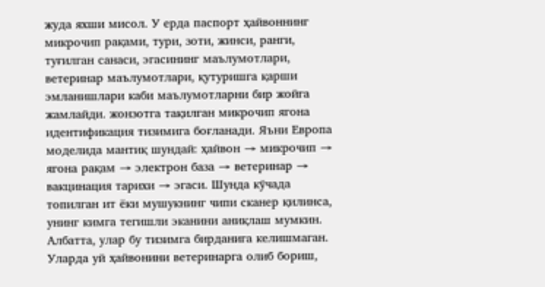жуда яхши мисол. У ерда паспорт ҳайвоннинг микрочип рақами, тури, зоти, жинси, ранги, туғилган санаси, эгасининг маълумотлари, ветеринар маълумотлари, қутуришга қарши эмланишлари каби маълумотларни бир жойга жамлайди. жонзотга тақилган микрочип ягона идентификация тизимига боғланади. Яъни Европа моделида мантиқ шундай: ҳайвон → микрочип → ягона рақам → электрон база → ветеринар → вакцинация тарихи → эгаси. Шунда кўчада топилган ит ёки мушукнинг чипи сканер қилинса, унинг кимга тегишли эканини аниқлаш мумкин.
Албатта, улар бу тизимга бирданига келишмаган. Уларда уй ҳайвонини ветеринарга олиб бориш,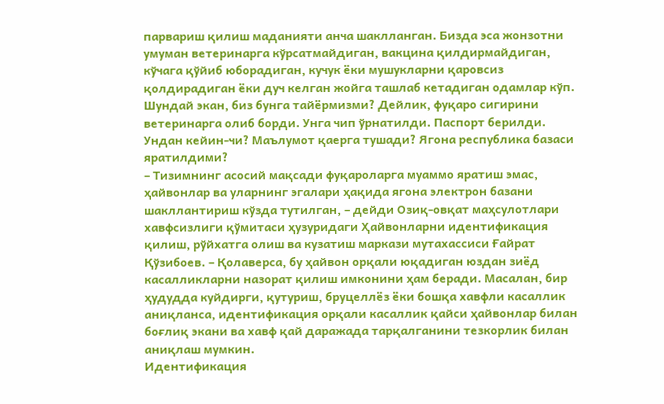парвариш қилиш маданияти анча шаклланган. Бизда эса жонзотни умуман ветеринарга кўрсатмайдиган, вакцина қилдирмайдиган, кўчага қўйиб юборадиган, кучук ёки мушукларни қаровсиз қолдирадиган ёки дуч келган жойга ташлаб кетадиган одамлар кўп.
Шундай экан, биз бунга тайёрмизми? Дейлик, фуқаро сигирини ветеринарга олиб борди. Унга чип ўрнатилди. Паспорт берилди. Ундан кейин-чи? Маълумот қаерга тушади? Ягона республика базаси яратилдими?
– Тизимнинг асосий мақсади фуқароларга муаммо яратиш эмас, ҳайвонлар ва уларнинг эгалари ҳақида ягона электрон базани шакллантириш кўзда тутилган, – дейди Озиқ-овқат маҳсулотлари хавфсизлиги қўмитаси ҳузуридаги Ҳайвонларни идентификация қилиш, рўйхатга олиш ва кузатиш маркази мутахассиси Ғайрат Қўзибоев. – Қолаверса, бу ҳайвон орқали юқадиган юздан зиёд касалликларни назорат қилиш имконини ҳам беради. Масалан, бир ҳудудда куйдирги, қутуриш, бруцеллёз ёки бошқа хавфли касаллик аниқланса, идентификация орқали касаллик қайси ҳайвонлар билан боғлиқ экани ва хавф қай даражада тарқалганини тезкорлик билан аниқлаш мумкин.
Идентификация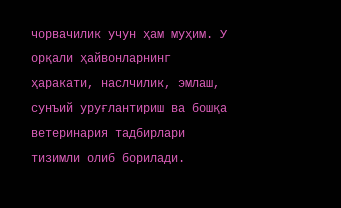чорвачилик учун ҳам муҳим. У орқали ҳайвонларнинг ҳаракати, наслчилик, эмлаш, сунъий уруғлантириш ва бошқа ветеринария тадбирлари тизимли олиб борилади.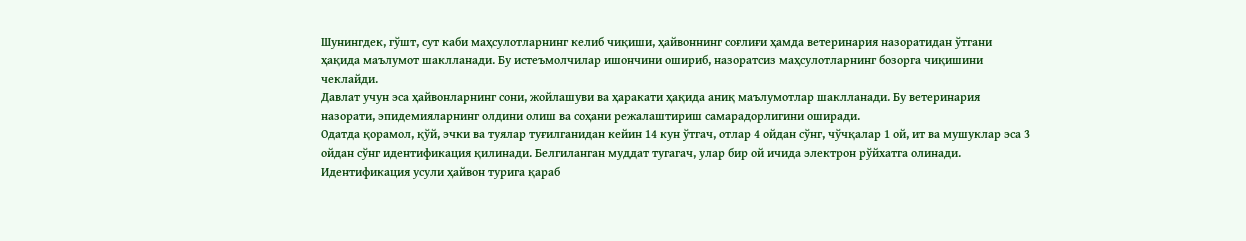Шунингдек, гўшт, сут каби маҳсулотларнинг келиб чиқиши, ҳайвоннинг соғлиғи ҳамда ветеринария назоратидан ўтгани ҳақида маълумот шаклланади. Бу истеъмолчилар ишончини ошириб, назоратсиз маҳсулотларнинг бозорга чиқишини чеклайди.
Давлат учун эса ҳайвонларнинг сони, жойлашуви ва ҳаракати ҳақида аниқ маълумотлар шаклланади. Бу ветеринария назорати, эпидемияларнинг олдини олиш ва соҳани режалаштириш самарадорлигини оширади.
Одатда қорамол, қўй, эчки ва туялар туғилганидан кейин 14 кун ўтгач, отлар 4 ойдан сўнг, чўчқалар 1 ой, ит ва мушуклар эса 3 ойдан сўнг идентификация қилинади. Белгиланган муддат тугагач, улар бир ой ичида электрон рўйхатга олинади.
Идентификация усули ҳайвон турига қараб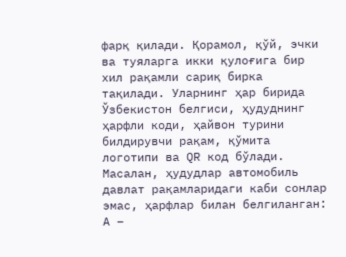фарқ қилади. Қорамол, қўй, эчки ва туяларга икки қулоғига бир хил рақамли сариқ бирка тақилади. Уларнинг ҳар бирида Ўзбекистон белгиси, ҳудуднинг ҳарфли коди, ҳайвон турини билдирувчи рақам, қўмита логотипи ва QR код бўлади. Масалан, ҳудудлар автомобиль давлат рақамларидаги каби сонлар эмас, ҳарфлар билан белгиланган: A –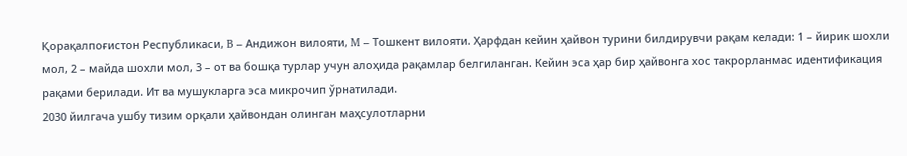Қорақалпоғистон Республикаси, B – Андижон вилояти, M – Тошкент вилояти. Ҳарфдан кейин ҳайвон турини билдирувчи рақам келади: 1 – йирик шохли мол, 2 – майда шохли мол, 3 – от ва бошқа турлар учун алоҳида рақамлар белгиланган. Кейин эса ҳар бир ҳайвонга хос такрорланмас идентификация рақами берилади. Ит ва мушукларга эса микрочип ўрнатилади.
2030 йилгача ушбу тизим орқали ҳайвондан олинган маҳсулотларни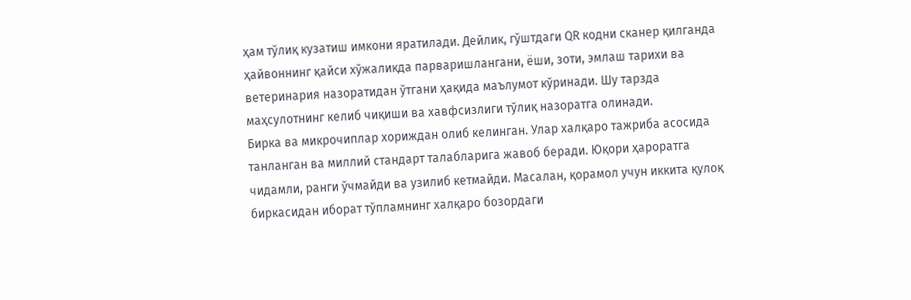ҳам тўлиқ кузатиш имкони яратилади. Дейлик, гўштдаги QR кодни сканер қилганда ҳайвоннинг қайси хўжаликда парваришлангани, ёши, зоти, эмлаш тарихи ва ветеринария назоратидан ўтгани ҳақида маълумот кўринади. Шу тарзда маҳсулотнинг келиб чиқиши ва хавфсизлиги тўлиқ назоратга олинади.
Бирка ва микрочиплар хориждан олиб келинган. Улар халқаро тажриба асосида танланган ва миллий стандарт талабларига жавоб беради. Юқори ҳароратга чидамли, ранги ўчмайди ва узилиб кетмайди. Масалан, қорамол учун иккита қулоқ биркасидан иборат тўпламнинг халқаро бозордаги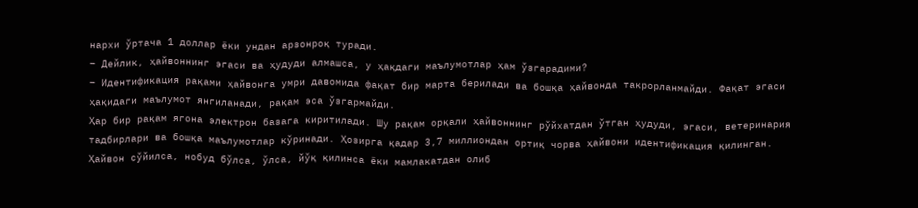нархи ўртача 1 доллар ёки ундан арзонроқ туради.
– Дейлик, ҳайвоннинг эгаси ва ҳудуди алмашса, у ҳақдаги маълумотлар ҳам ўзгарадими?
– Идентификация рақами ҳайвонга умри давомида фақат бир марта берилади ва бошқа ҳайвонда такрорланмайди. Фақат эгаси ҳақидаги маълумот янгиланади, рақам эса ўзгармайди.
Ҳар бир рақам ягона электрон базага киритилади. Шу рақам орқали ҳайвоннинг рўйхатдан ўтган ҳудуди, эгаси, ветеринария тадбирлари ва бошқа маълумотлар кўринади. Ҳозирга қадар 3,7 миллиондан ортиқ чорва ҳайвони идентификация қилинган.
Ҳайвон сўйилса, нобуд бўлса, ўлса, йўқ қилинса ёки мамлакатдан олиб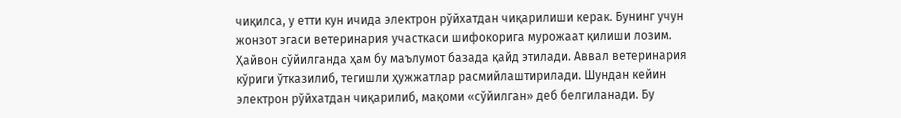чиқилса, у етти кун ичида электрон рўйхатдан чиқарилиши керак. Бунинг учун жонзот эгаси ветеринария участкаси шифокорига мурожаат қилиши лозим.
Ҳайвон сўйилганда ҳам бу маълумот базада қайд этилади. Аввал ветеринария кўриги ўтказилиб, тегишли ҳужжатлар расмийлаштирилади. Шундан кейин электрон рўйхатдан чиқарилиб, мақоми «сўйилган» деб белгиланади. Бу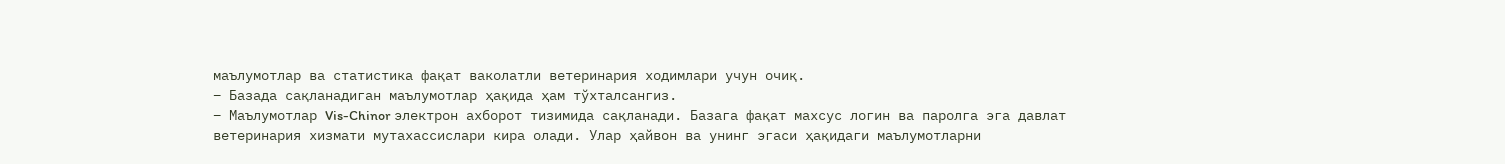маълумотлар ва статистика фақат ваколатли ветеринария ходимлари учун очиқ.
– Базада сақланадиган маълумотлар ҳақида ҳам тўхталсангиз.
– Маълумотлар Vis-Chinor электрон ахборот тизимида сақланади. Базага фақат махсус логин ва паролга эга давлат ветеринария хизмати мутахассислари кира олади. Улар ҳайвон ва унинг эгаси ҳақидаги маълумотларни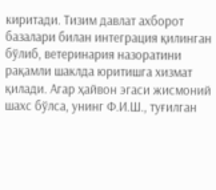киритади. Тизим давлат ахборот базалари билан интеграция қилинган бўлиб, ветеринария назоратини рақамли шаклда юритишга хизмат қилади. Агар ҳайвон эгаси жисмоний шахс бўлса, унинг Ф.И.Ш., туғилган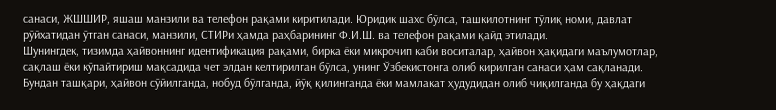санаси, ЖШШИР, яшаш манзили ва телефон рақами киритилади. Юридик шахс бўлса, ташкилотнинг тўлиқ номи, давлат рўйхатидан ўтган санаси, манзили, СТИРи ҳамда раҳбарининг Ф.И.Ш. ва телефон рақами қайд этилади.
Шунингдек, тизимда ҳайвоннинг идентификация рақами, бирка ёки микрочип каби воситалар, ҳайвон ҳақидаги маълумотлар, сақлаш ёки кўпайтириш мақсадида чет элдан келтирилган бўлса, унинг Ўзбекистонга олиб кирилган санаси ҳам сақланади.
Бундан ташқари, ҳайвон сўйилганда, нобуд бўлганда, йўқ қилинганда ёки мамлакат ҳудудидан олиб чиқилганда бу ҳақдаги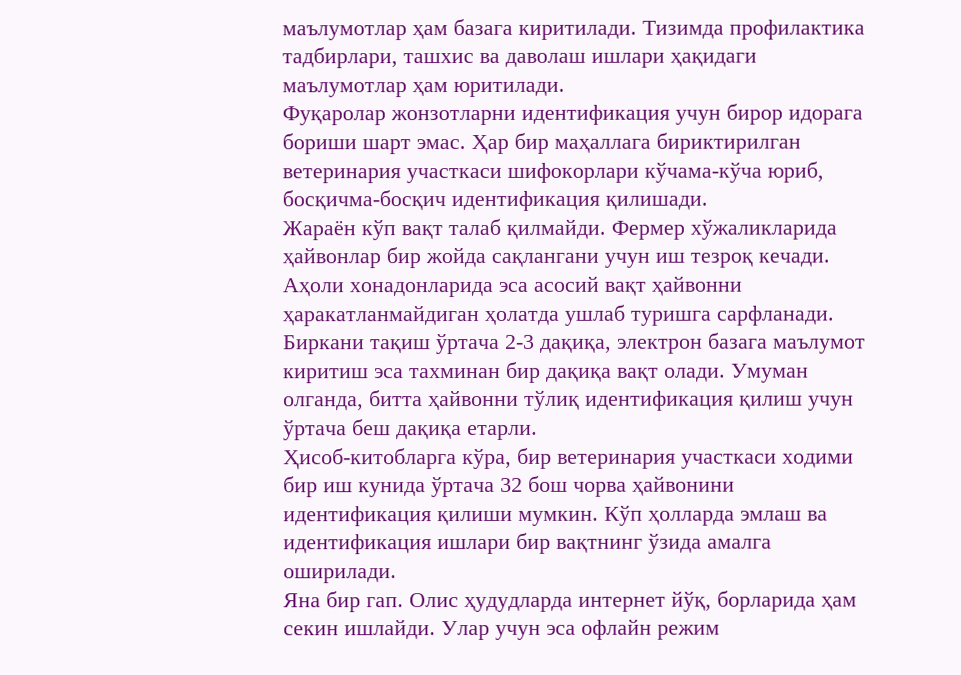маълумотлар ҳам базага киритилади. Тизимда профилактика тадбирлари, ташхис ва даволаш ишлари ҳақидаги маълумотлар ҳам юритилади.
Фуқаролар жонзотларни идентификация учун бирор идорага бориши шарт эмас. Ҳар бир маҳаллага бириктирилган ветеринария участкаси шифокорлари кўчама-кўча юриб, босқичма-босқич идентификация қилишади.
Жараён кўп вақт талаб қилмайди. Фермер хўжаликларида ҳайвонлар бир жойда сақлангани учун иш тезроқ кечади. Аҳоли хонадонларида эса асосий вақт ҳайвонни ҳаракатланмайдиган ҳолатда ушлаб туришга сарфланади. Биркани тақиш ўртача 2-3 дақиқа, электрон базага маълумот киритиш эса тахминан бир дақиқа вақт олади. Умуман олганда, битта ҳайвонни тўлиқ идентификация қилиш учун ўртача беш дақиқа етарли.
Ҳисоб-китобларга кўра, бир ветеринария участкаси ходими бир иш кунида ўртача 32 бош чорва ҳайвонини идентификация қилиши мумкин. Кўп ҳолларда эмлаш ва идентификация ишлари бир вақтнинг ўзида амалга оширилади.
Яна бир гап. Олис ҳудудларда интернет йўқ, борларида ҳам секин ишлайди. Улар учун эса офлайн режим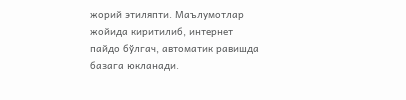жорий этиляпти. Маълумотлар жойида киритилиб, интернет пайдо бўлгач, автоматик равишда базага юкланади.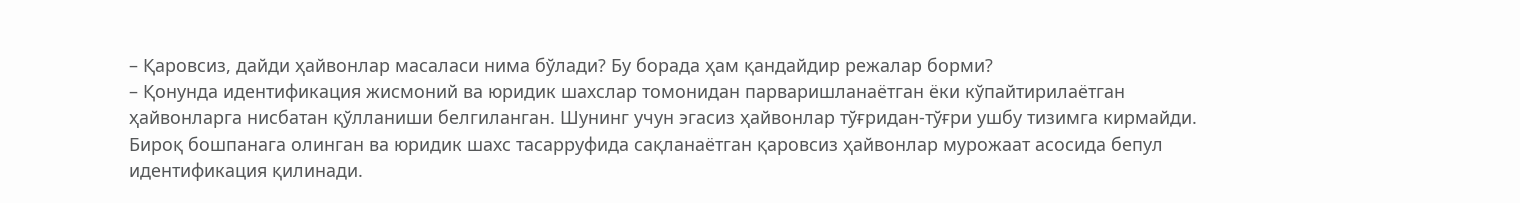– Қаровсиз, дайди ҳайвонлар масаласи нима бўлади? Бу борада ҳам қандайдир режалар борми?
– Қонунда идентификация жисмоний ва юридик шахслар томонидан парваришланаётган ёки кўпайтирилаётган ҳайвонларга нисбатан қўлланиши белгиланган. Шунинг учун эгасиз ҳайвонлар тўғридан-тўғри ушбу тизимга кирмайди. Бироқ бошпанага олинган ва юридик шахс тасарруфида сақланаётган қаровсиз ҳайвонлар мурожаат асосида бепул идентификация қилинади.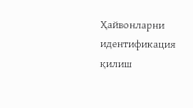Ҳайвонларни идентификация қилиш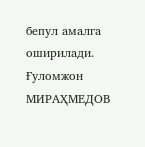бепул амалга оширилади.
Ғуломжон МИРАҲМЕДОВ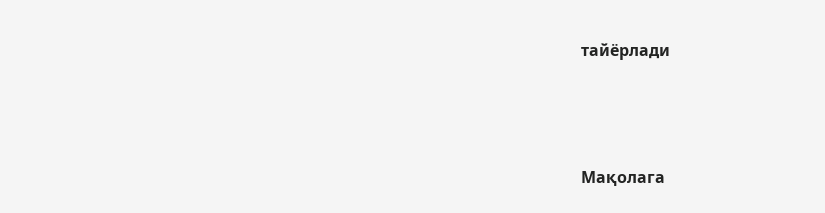тайёрлади




Mақолага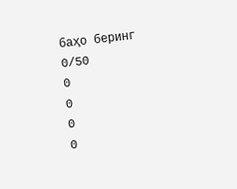баҳо беринг
0/50
0
0
0
0